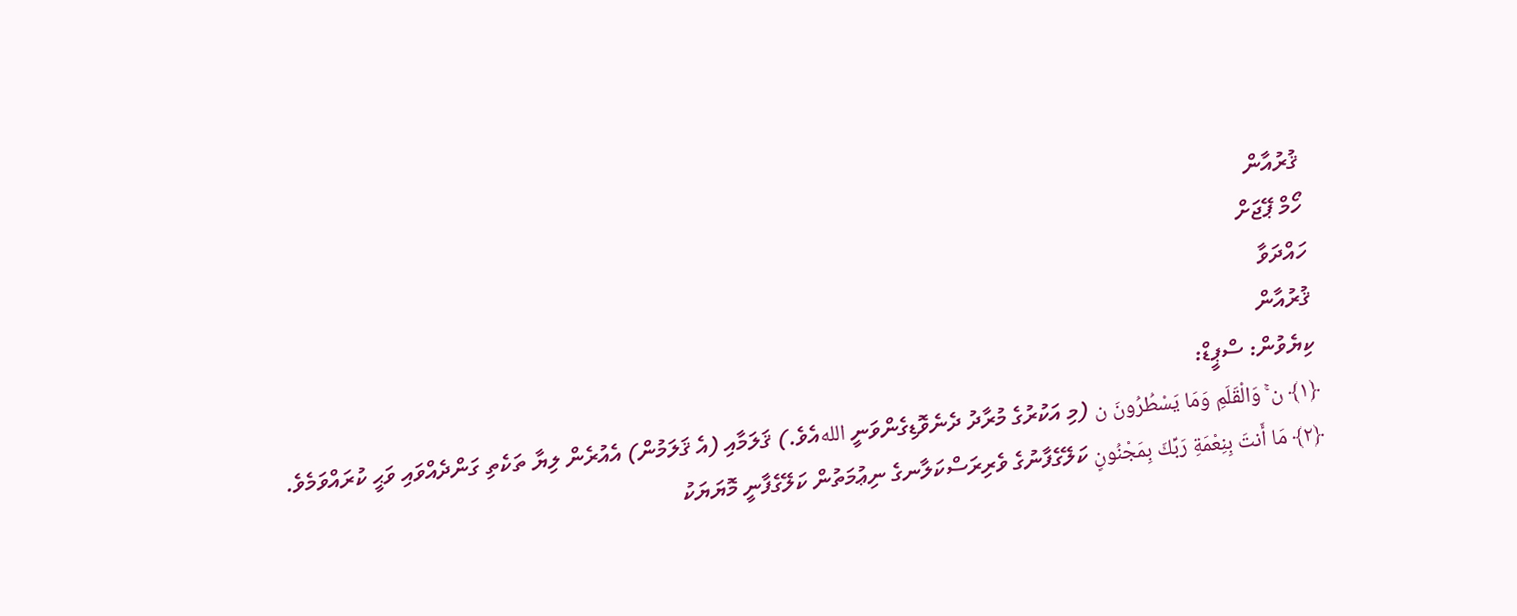ޤުރުއާން
ހޯމް ޕޭޖަށް
ހައްދަވާ
ޤުރުއާން
ކިޔެވުން: ސްޕީޑް:
﴿١﴾ ن ۚ وَالْقَلَمِ وَمَا يَسْطُرُونَ ن (މި އަކުރުގެ މުރާދު ދެނެވޮޑިގެންވަނީ اللهއެވެ.) ޤަލަމާއި (އެ ޤަލަމުން) އެއުރެން ލިޔާ ތަކެތި ގަންދެއްވައި ވަޙީ ކުރައްވަމެވެ.
﴿٢﴾ مَا أَنتَ بِنِعْمَةِ رَبِّكَ بِمَجْنُونٍ ކަލޭގެފާނުގެ ވެރިރަސްކަލާނގެ ނިޢުމަތުން ކަލޭގެފާނީ މޮޔަޔަކު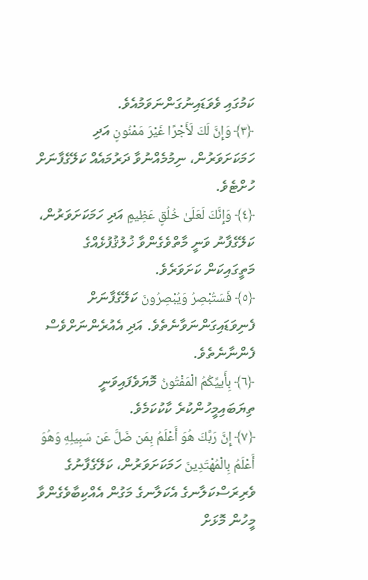ކަމުގައި ވެވަޑައިނުގަންނަވަމުއެވެ.
﴿٣﴾ وَإِنَّ لَكَ لَأَجْرًا غَيْرَ مَمْنُونٍ އަދި ހަމަކަށަވަރުން، ނިމުމެއްނުވާ ދަރުމައެއް ކަލޭގެފާނަށް ހުށްޓެވެ.
﴿٤﴾ وَإِنَّكَ لَعَلَىٰ خُلُقٍ عَظِيمٍ އަދި ހަމަކަށަވަރުން، ކަލޭގެފާނު ވަނީ މާތްވެގެންވާ ޚުލުޤުފުޅެއްގެ މަތީގައިކަން ކަށަވަރެވެ.
﴿٥﴾ فَسَتُبْصِرُ وَيُبْصِرُونَ ކަލޭގެފާނަށް ފެނިވަޑައިގަންނަވާނެތެވެ. އަދި އެއުރެންނަށްވެސް ފެންނާނެތެވެ.
﴿٦﴾ بِأَييِّكُمُ الْمَفْتُونُ މޮޔަވެފައިވަނީ ތިޔަބައިމީހުންކުރެ ކާކުކަމެވެ.
﴿٧﴾ إِنَّ رَبَّكَ هُوَ أَعْلَمُ بِمَن ضَلَّ عَن سَبِيلِهِ وَهُوَ أَعْلَمُ بِالْمُهْتَدِينَ ހަމަކަށަވަރުން، ކަލޭގެފާނުގެ ވެރިރަސްކަލާނގެ އެކަލާނގެ މަގުން އެއްކިބާވެގެންވާ މީހުން މޮޅަށް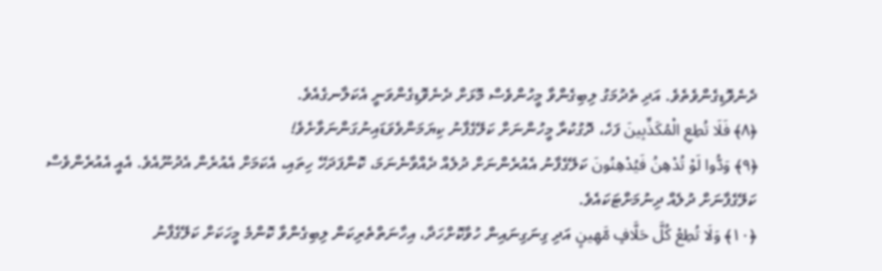ދެނެވޮޑިގެންވެތެވެ. އަދި ތެދުމަގު ލިބިގެންވާ މީހުންވެސް މޮޅަށް ދެނެވޮޑިގެންވަނީ އެކަލާނގެއެވެ.
﴿٨﴾ فَلَا تُطِعِ الْمُكَذِّبِينَ ފަހެ، ދޮގުކުރާ މީހުންނަށް ކަލޭގެފާނު ކިޔަމަންވެވަޑައިނުގަންނަވާށެވެ!
﴿٩﴾ وَدُّوا لَوْ تُدْهِنُ فَيُدْهِنُونَ ކަލޭގެފާނު އެއުރެންނަށް ދުލެއް ދެއްވާނެނަމަ، ކޮންފަދަހޭ ހިތައި، އެކަމަށް އެއުރެން އެދުނޫއެވެ. އެއީ އެއުރެންވެސް ކަލޭގެފާނަށް ދުލެއް ދިނުމަށްޓަކައެވެ.
﴿١٠﴾ وَلَا تُطِعْ كُلَّ حَلَّافٍ مَّهِينٍ އަދި ގިނަގިނައިން ހުވާކޮށްހަދާ، އިހާނަތްތެރިކަން ލިބިގެންވާ ކޮންމެ މީހަކަށް ކަލޭގެފާނު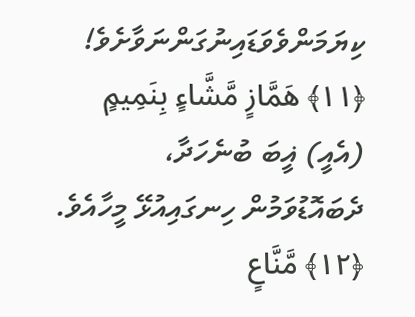ކިޔަމަންވެވަޑައިނުގަންނަވާށެވެ!
﴿١١﴾ هَمَّازٍ مَّشَّاءٍ بِنَمِيمٍ (އެއީ) ޣީބަ ބުނެހަދާ، ދެބައޮޑުވަމުން ހިނގައިއުޅޭ މީހާއެވެ.
﴿١٢﴾ مَّنَّاعٍ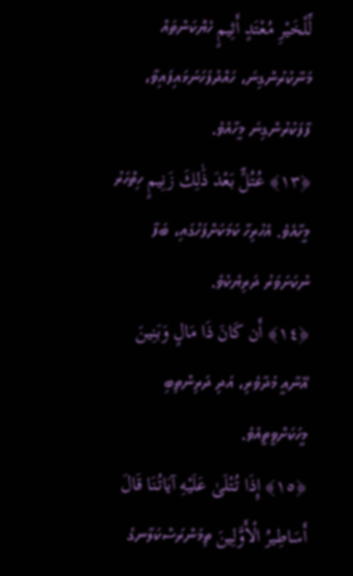لِّلْخَيْرِ مُعْتَدٍ أَثِيمٍ ހެޔޮކަންތައް މަނާކުރުންގިނަ، ހައްދުފަހަނަޅައިފައިވާ، ފާފަކުރުންގިނަ މީހާއެވެ.
﴿١٣﴾ عُتُلٍّ بَعْدَ ذَٰلِكَ زَنِيمٍ ހިތްހަރު މީހާއެވެ. އެހުރިހާ ކަމަކަށްފަހުގައި، ބަފާ ނުކަށަވަރު ދަރިޔެކެވެ.
﴿١٤﴾ أَن كَانَ ذَا مَالٍ وَبَنِينَ އޭނާއީ މުދާވެރި، އަދި ދަރިންތިބި މީހަކަށްވީތީއެވެ.
﴿١٥﴾ إِذَا تُتْلَىٰ عَلَيْهِ آيَاتُنَا قَالَ أَسَاطِيرُ الْأَوَّلِينَ ތިމަންރަސްކަލާނގެ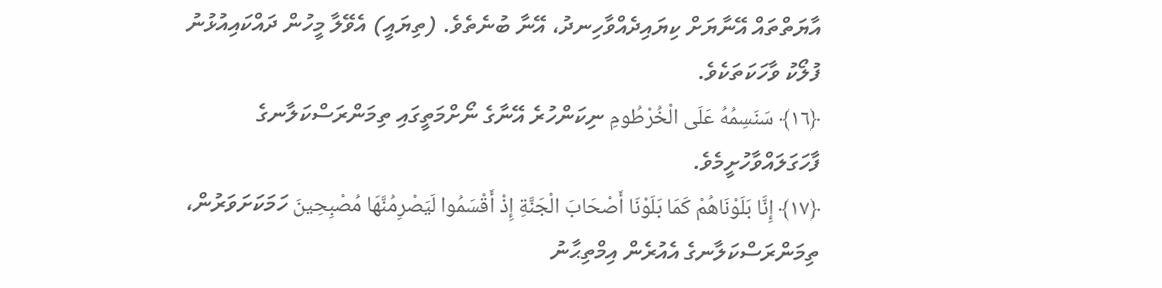އާޔަތްތައް އޭނާޔަށް ކިޔައިދެއްވާހިނދު، އޭނާ ބުނެތެވެ. (ތިޔައީ) އެވޭލާ މީހުން ދައްކައިއުޅުނު ފުލޯކު ވާހަކަތަކެވެ.
﴿١٦﴾ سَنَسِمُهُ عَلَى الْخُرْطُومِ ނިކަންހުރެ އޭނާގެ ނޯށްމަތީގައި ތިމަންރަސްކަލާނގެ ފާހަގަލައްވާހުށީމެވެ.
﴿١٧﴾ إِنَّا بَلَوْنَاهُمْ كَمَا بَلَوْنَا أَصْحَابَ الْجَنَّةِ إِذْ أَقْسَمُوا لَيَصْرِمُنَّهَا مُصْبِحِينَ ހަމަކަށަވަރުން، ތިމަންރަސްކަލާނގެ އެއުރެން އިމްތިޙާނު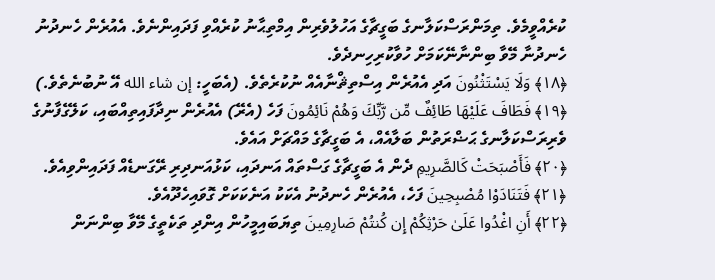ކުރެއްވީމެވެ. ތިމަންރަސްކަލާނގެ ބަގީޗާގެ އަހުލުވެރިން އިމްތިޙާނު ކުރެއްވި ފަދައިންނެވެ. އެއުރެން ހެނދުނު ހެނދުނާ މޭވާ ބިންނާނޭކަމަށް ހުވާކުރިހިނދެވެ.
﴿١٨﴾ وَلَا يَسْتَثْنُونَ އަދި އެއުރެން އިސްތިޘްނާއެއް ނުކުރެތެވެ. (އެބަހީ: إن شاء الله އޭ ނުބުނެތެވެ.)
﴿١٩﴾ فَطَافَ عَلَيْهَا طَائِفٌ مِّن رَّبِّكَ وَهُمْ نَائِمُونَ ފަހެ (އެރޭ) އެއުރެން ނިދާފައިތިއްބައި، ކަލޭގެފާނުގެ ވެރިރަސްކަލާނގެ ޙަޟްރަތުން ބަލާއެއް، އެ ބަގީޗާގެ މައްޗަށް އައެވެ.
﴿٢٠﴾ فَأَصْبَحَتْ كَالصَّرِيمِ ދެން އެ ބަގީޗާގެ ގަސްތައް އަނދައި، ކަޅުއަނދިރި ރޭގަނޑެއް ފަދައިންވިއެވެ.
﴿٢١﴾ فَتَنَادَوْا مُصْبِحِينَ ފަހެ، އެއުރެން ހެނދުނު އެކަކު އަނެކަކަށް ގޮވައިހެދޫއެވެ.
﴿٢٢﴾ أَنِ اغْدُوا عَلَىٰ حَرْثِكُمْ إِن كُنتُمْ صَارِمِينَ ތިޔަބައިމީހުން އިންދި ތަކެތީގެ މޭވާ ބިންނަން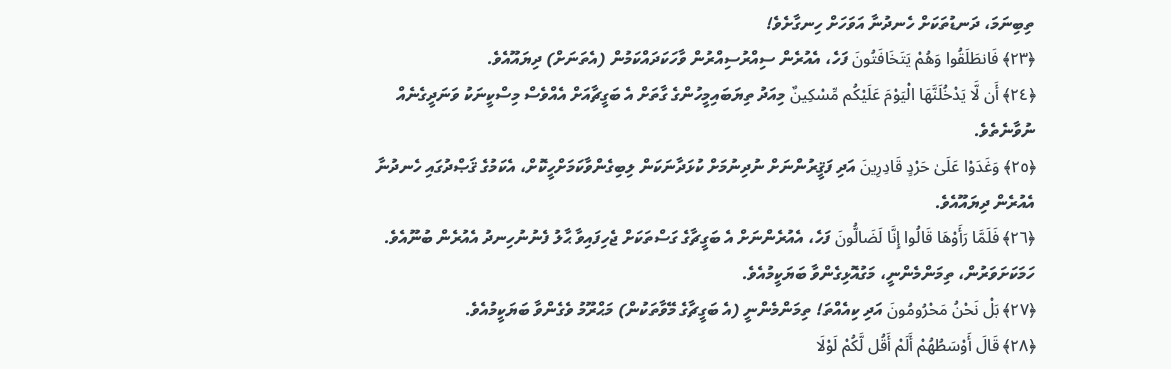ތިބިނަމަ، ދަނޑުތަކަށް ހެނދުނާ އަވަހަށް ހިނގާށެވެ!
﴿٢٣﴾ فَانطَلَقُوا وَهُمْ يَتَخَافَتُونَ ފަހެ، އެއުރެން ސިއްރުސިއްރުން ވާހަކަދައްކަމުން (އެތަނަށް) ދިޔައޫއެވެ.
﴿٢٤﴾ أَن لَّا يَدْخُلَنَّهَا الْيَوْمَ عَلَيْكُم مِّسْكِينٌ މިއަދު ތިޔަބައިމީހުންގެ ގާތަށް އެ ބަގީޗާއަށް އެއްވެސް މިސްކީނަކު ވަނަދީގެނެއް ނުވާނެތެވެ.
﴿٢٥﴾ وَغَدَوْا عَلَىٰ حَرْدٍ قَادِرِينَ އަދި ފަޤީރުންނަށް ނުދިނުމަށް ކުޅަދާނަކަން ލިބިގެންވާކަމަށްހީކޮށް، އެކަމުގެ ޤަޞްދުގައި ހެނދުނާ އެއުރެން ދިޔައޫއެވެ.
﴿٢٦﴾ فَلَمَّا رَأَوْهَا قَالُوا إِنَّا لَضَالُّونَ ފަހެ، އެއުރެންނަށް އެ ބަގީޗާގެ ގަސްތަކަށް ޖެހިފައިވާ ޙާލު ފެނުނުހިނދު އެއުރެން ބުނޫއެވެ. ހަމަކަށަވަރުން، ތިމަންމެންނީ، މަގުއޮޅިގެންވާ ބަޔަކީމުއެވެ.
﴿٢٧﴾ بَلْ نَحْنُ مَحْرُومُونَ އަދި ކިއެއްތަ! ތިމަންމެންނީ (އެ ބަގީޗާގެ މޭވާތަކުން) މަޙްރޫމު ވެގެންވާ ބަޔަކީމުއެވެ.
﴿٢٨﴾ قَالَ أَوْسَطُهُمْ أَلَمْ أَقُل لَّكُمْ لَوْلَا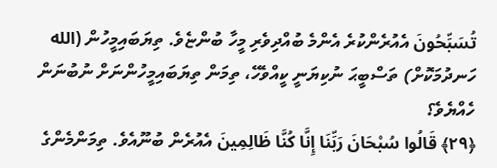تُسَبِّحُونَ އެއުރެންކުރެ އެންމެ ބުއްދިވެރި މީހާ ބުންޏެވެ. ތިޔަބައިމީހުން (الله ހަނދުމަކޮށް) ތަސްބީޙަ ނުކިޔަނީ ކީއްވެހޭ، ތިމަން ތިޔަބައިމީހުންނަށް ނުބުނަން ހެއްޔެވެ؟
﴿٢٩﴾ قَالُوا سُبْحَانَ رَبِّنَا إِنَّا كُنَّا ظَالِمِينَ އެއުރެން ބުނޫއެވެ. ތިމަންމެންގެ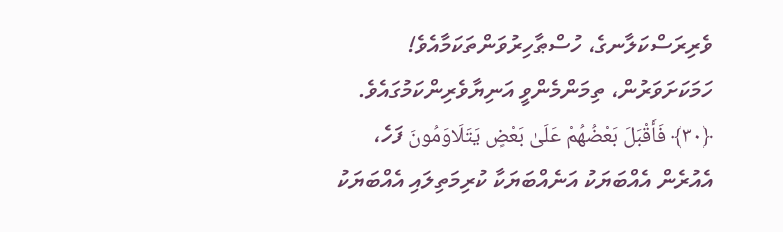ވެރިރަސްކަލާނގެ، ހުސްޠާހިރުވަންތަކަމާއެވެ! ހަމަކަށަވަރުން، ތިމަންމެންވީ އަނިޔާވެރިންކަމުގައެވެ.
﴿٣٠﴾ فَأَقْبَلَ بَعْضُهُمْ عَلَىٰ بَعْضٍ يَتَلَاوَمُونَ ފަހެ، އެއުރެން އެއްބަޔަކު އަނެއްބަޔަކާ ކުރިމަތިލައި އެއްބަޔަކު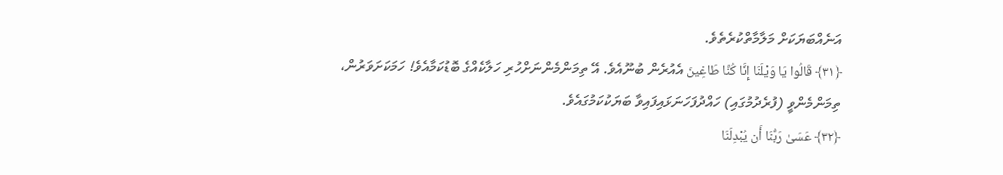އަނެއްބަޔަކަށް މަލާމާތްކުރެތެވެ.
﴿٣١﴾ قَالُوا يَا وَيْلَنَا إِنَّا كُنَّا طَاغِينَ އެއުރެން ބުނޫއެވެ. އޭ ތިމަންމެންނަށްހުރި ހަލާކެއްގެ ބޮޑުކަމާއެވެ! ހަމަކަށަވަރުން، ތިމަންމެންވީ (ފުރެދުމުގައި) ހައްދުފަހަނަޅައިފައިވާ ބަޔަކުކަމުގައެވެ.
﴿٣٢﴾ عَسَىٰ رَبُّنَا أَن يُبْدِلَنَا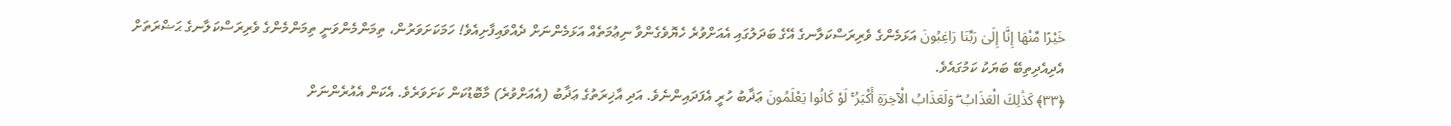خَيْرًا مِّنْهَا إِنَّا إِلَىٰ رَبِّنَا رَاغِبُونَ އަޅަމެންގެ ވެރިރަސްކަލާނގެ އޭގެ ބަދަލުގައި އެއަށްވުރެ ހެޔޮވެގެންވާ ނިޢުމަތެއް އަޅަމެންނަށް ދެއްވައިފާށިއެވެ! ހަމަކަށަވަރުން، ތިމަންމެންވަނީ ތިމަންމެންގެ ވެރިރަސްކަލާނގެ ޙަޟްރަތަށް އެދިއެދިތިބޭ ބަޔަކު ކަމުގައެވެ.
﴿٣٣﴾ كَذَٰلِكَ الْعَذَابُ ۖ وَلَعَذَابُ الْآخِرَةِ أَكْبَرُ ۚ لَوْ كَانُوا يَعْلَمُونَ ޢަޛާބު ހުރީ އެފަދައިންނެވެ. އަދި އާޚިރަތުގެ ޢަޛާބު (އެއަށްވުރެ) މާބޮޑުކަން ކަށަވަރެވެ. އެކަން އެއުރެންނަށް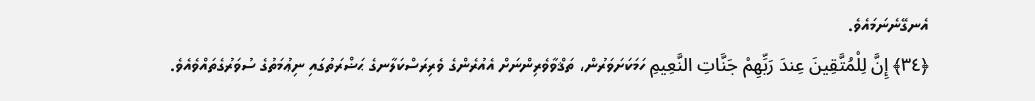އެނގޭނެނަމައެވެ.
﴿٣٤﴾ إِنَّ لِلْمُتَّقِينَ عِندَ رَبِّهِمْ جَنَّاتِ النَّعِيمِ ހަމަކަށަވަރުން، ތަޤްވާވެރިންނަށް އެއުރެންގެ ވެރިރަސްކަލާނގެ ޙަޟްރަތުގައި ނިޢުމަތުގެ ސުވަރުގެތައްވެއެވެ.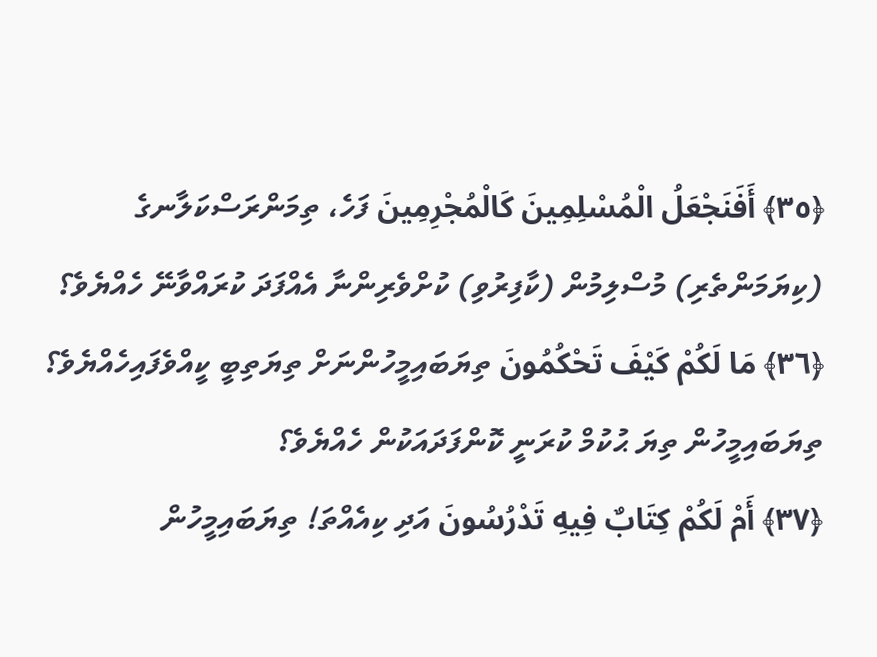﴿٣٥﴾ أَفَنَجْعَلُ الْمُسْلِمِينَ كَالْمُجْرِمِينَ ފަހެ، ތިމަންރަސްކަލާނގެ (ކިޔަމަންތެރި) މުސްލިމުން (ކާފިރުވި) ކުށްވެރިންނާ އެއްފަދަ ކުރައްވާނޭ ހެއްޔެވެ؟
﴿٣٦﴾ مَا لَكُمْ كَيْفَ تَحْكُمُونَ ތިޔަބައިމީހުންނަށް ތިޔަތިބީ ކީއްވެފައިހެއްޔެވެ؟ ތިޔަބައިމީހުން ތިޔަ ޙުކުމް ކުރަނީ ކޮންފަދައަކުން ހެއްޔެވެ؟
﴿٣٧﴾ أَمْ لَكُمْ كِتَابٌ فِيهِ تَدْرُسُونَ އަދި ކިއެއްތަ! ތިޔަބައިމީހުން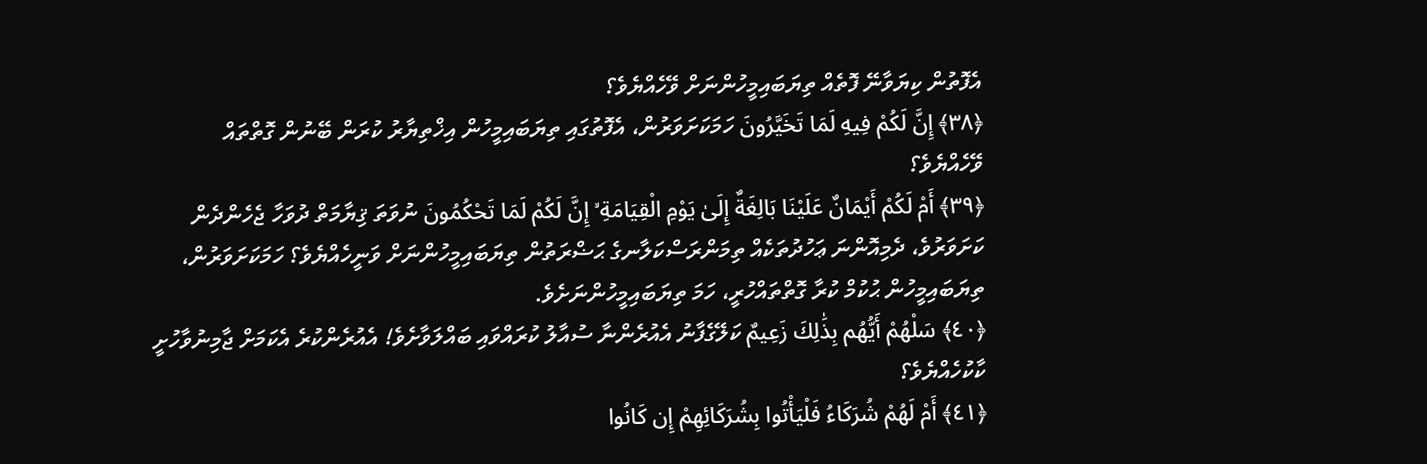އެފޮތުން ކިޔަވާނޭ ފޮތެއް ތިޔަބައިމީހުންނަށް ވޭހެއްޔެވެ؟
﴿٣٨﴾ إِنَّ لَكُمْ فِيهِ لَمَا تَخَيَّرُونَ ހަމަކަށަވަރުން، އެފޮތުގައި ތިޔަބައިމީހުން އިޚްތިޔާރު ކުރަން ބޭނުން ގޮތްތައް ވޭހެއްޔެވެ؟
﴿٣٩﴾ أَمْ لَكُمْ أَيْمَانٌ عَلَيْنَا بَالِغَةٌ إِلَىٰ يَوْمِ الْقِيَامَةِ ۙ إِنَّ لَكُمْ لَمَا تَحْكُمُونَ ނުވަތަ ޤިޔާމަތް ދުވަހާ ޖެހެންދެން ކަށަވަރުވެ، ދެމިއޮންނަ ޢަހުދުތަކެއް ތިމަންރަސްކަލާނގެ ޙަޟްރަތުން ތިޔަބައިމީހުންނަށް ވަނީހެއްޔެވެ؟ ހަމަކަށަވަރުން، ތިޔަބައިމީހުން ޙުކުމް ކުރާ ގޮތްތައްހުރީ، ހަމަ ތިޔަބައިމީހުންނަށެވެ.
﴿٤٠﴾ سَلْهُمْ أَيُّهُم بِذَٰلِكَ زَعِيمٌ ކަލޭގެފާނު އެއުރެންނާ ސުއާލު ކުރައްވައި ބައްލަވާށެވެ! އެއުރެންކުރެ އެކަމަށް ޖާމިނުވާހުށީ ކާކުހެއްޔެވެ؟
﴿٤١﴾ أَمْ لَهُمْ شُرَكَاءُ فَلْيَأْتُوا بِشُرَكَائِهِمْ إِن كَانُوا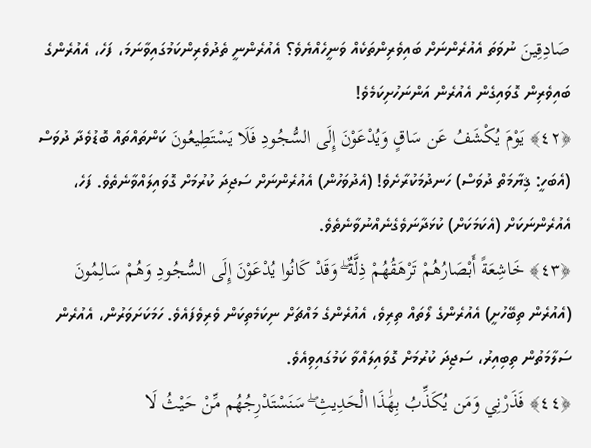صَادِقِينَ ނުވަތަ އެއުރެންނަށް ބައިވެރިންތަކެއް ވަނީހެއްޔެވެ؟ އެއުރެންނީ ތެދުވެރިންކަމުގައިވާނަމަ، ފަހެ، އެއުރެންގެ ބައިވެރިން ގޮވައިގެން އެއުރެން އަންނަހުށިކަމެވެ!
﴿٤٢﴾ يَوْمَ يُكْشَفُ عَن سَاقٍ وَيُدْعَوْنَ إِلَى السُّجُودِ فَلَا يَسْتَطِيعُونَ ކަންތައްތައް ބޮޑުވެދާ ދުވަސް (އެބަހީ: ޤިޔާމަތް ދުވަސް) ހަނދުމަކުރާށެވެ! (އެދުވަހުން) އެއުރެންނަށް ސަޖިދަ ކުރުމަށް ގޮވައިލައްވާނެތެވެ. ފަހެ، އެއުރެންނަކަށް (އެކަމަކަށް) ކުޅަދާނަވެގެނެއްނުވާނެތެވެ.
﴿٤٣﴾ خَاشِعَةً أَبْصَارُهُمْ تَرْهَقُهُمْ ذِلَّةٌ ۖ وَقَدْ كَانُوا يُدْعَوْنَ إِلَى السُّجُودِ وَهُمْ سَالِمُونَ (އެއުރެން ތިބޭހުށީ) އެއުރެންގެ ލޯތައް ތިރިވެ، އެއުރެންގެ މައްޗަށް ނިކަމެތިކަން ވެރިވެފައެވެ. ހަމަކަށަވަރުން، އެއުރެން ސަލާމަތުން ތިބިއިރު، ސަޖިދަ ކުރުމަށް ގޮވައިލައްވާ ކަމުގައިވިއެވެ.
﴿٤٤﴾ فَذَرْنِي وَمَن يُكَذِّبُ بِهَٰذَا الْحَدِيثِ ۖ سَنَسْتَدْرِجُهُم مِّنْ حَيْثُ لَا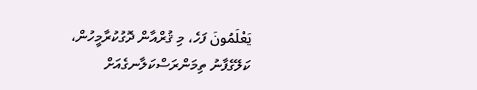يَعْلَمُونَ ފަހެ، މި ޤުރްއާން ދޮގުކުރާމީހުން، ކަލޭގެފާނު ތިމަންރަސްކަލާނގެއަށް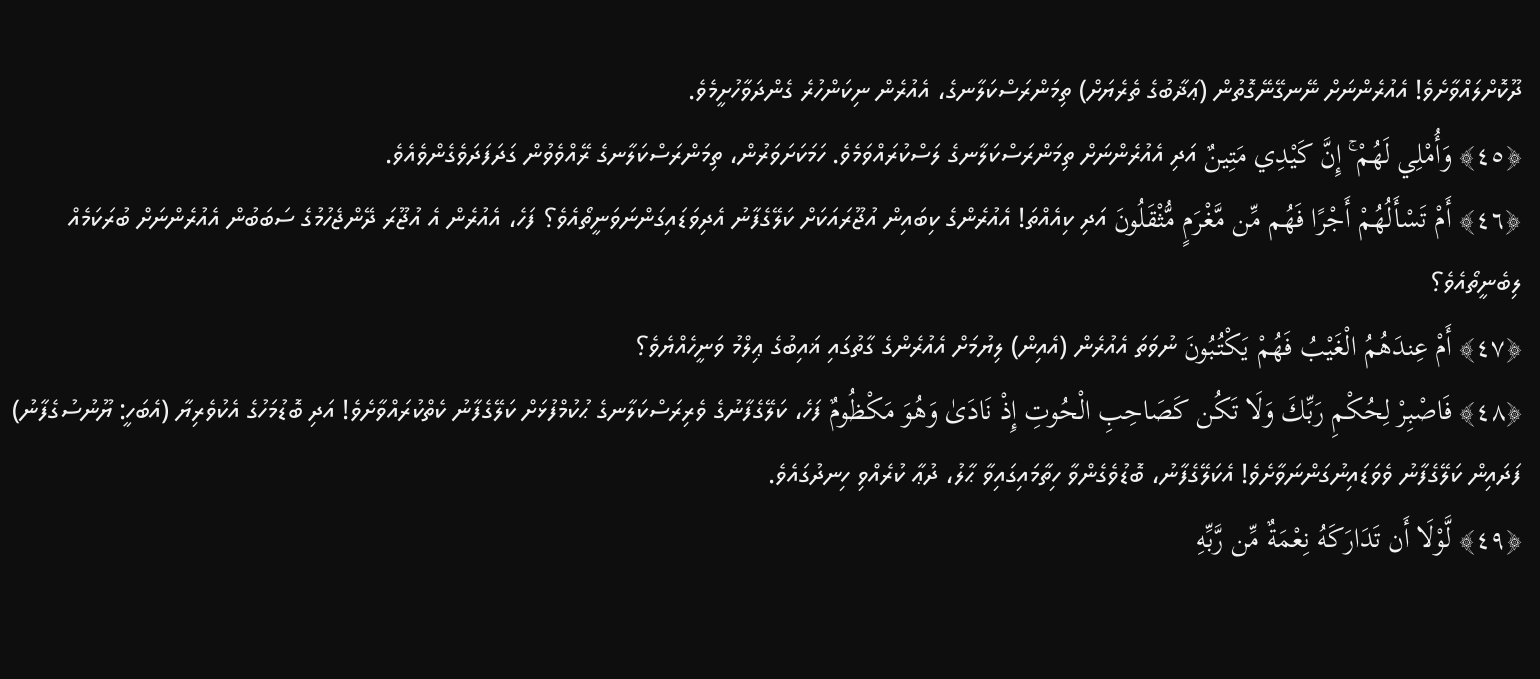ދޫކޮށްލައްވާށެވެ! އެއުރެންނަށް ނޭނގޭނޭގޮތުން (ޢަޛާބުގެ ތެރެޔަށް) ތިމަންރަސްކަލާނގެ، އެއުރެން ނިކަންހުރެ ގެންދަވާހުށީމެވެ.
﴿٤٥﴾ وَأُمْلِي لَهُمْ ۚ إِنَّ كَيْدِي مَتِينٌ އަދި އެއުރެންނަށް ތިމަންރަސްކަލާނގެ ލަސްކުރައްވަމެވެ. ހަމަކަށަވަރުން، ތިމަންރަސްކަލާނގެ ރޭއްވެވުން ގަދަފަދަވެގެންވެއެވެ.
﴿٤٦﴾ أَمْ تَسْأَلُهُمْ أَجْرًا فَهُم مِّن مَّغْرَمٍ مُّثْقَلُونَ އަދި ކިއެއްތަ! އެއުރެންގެ ކިބައިން އުޖޫރައަކަށް ކަލޭގެފާނު އެދިވަޑައިގަންނަވަނީތޯއެވެ؟ ފަހެ، އެއުރެން އެ އުޖޫރަ ދޭންޖެހުމުގެ ސަބަބުން އެއުރެންނަށް ބުރަކަމެއް ލިބެނީތޯއެވެ؟
﴿٤٧﴾ أَمْ عِندَهُمُ الْغَيْبُ فَهُمْ يَكْتُبُونَ ނުވަތަ އެއުރެން (އެއިން) ލިޔުމަށް އެއުރެންގެ ގާތުގައި ޣައިބުގެ ޢިލްމު ވަނީހެއްޔެވެ؟
﴿٤٨﴾ فَاصْبِرْ لِحُكْمِ رَبِّكَ وَلَا تَكُن كَصَاحِبِ الْحُوتِ إِذْ نَادَىٰ وَهُوَ مَكْظُومٌ ފަހެ، ކަލޭގެފާނުގެ ވެރިރަސްކަލާނގެ ޙުކުމްފުޅަށް ކަލޭގެފާނު ކެތްކުރައްވާށެވެ! އަދި ބޮޑުމަހުގެ އެކުވެރިޔާ (އެބަހީ: ޔޫނުސުގެފާނު) ފަދައިން ކަލޭގެފާނު ވެވަޑައިނުގަންނަވާށެވެ! އެކަލޭގެފާނު، ބޮޑުވެގެންވާ ހިތާމައިގައިވާ ޙާލު، ދުޢާ ކުރެއްވި ހިނދުގައެވެ.
﴿٤٩﴾ لَّوْلَا أَن تَدَارَكَهُ نِعْمَةٌ مِّن رَّبِّهِ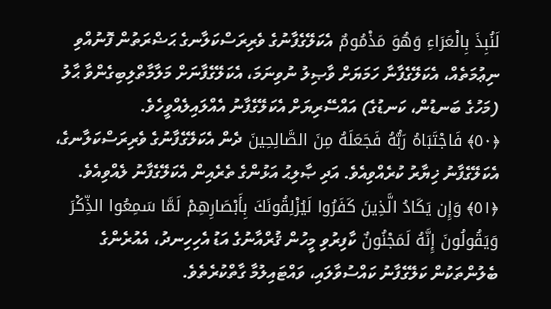لَنُبِذَ بِالْعَرَاءِ وَهُوَ مَذْمُومٌ އެކަލޭގެފާނުގެ ވެރިރަސްކަލާނގެ ޙަޟްރަތުން ފޮނުއްވި ނިޢުމަތެއް، އެކަލޭގެފާނާ ހަމަޔަށް ވާޞިލު ނުވިނަމަ، އެކަލޭގެފާނަށް މަލާމާތްލިބިގެންވާ ޙާލު (މަހުގެ ބަނޑުން، ކަނޑުގެ) އައްސޭރިޔަށް އެކަލޭގެފާނު އެއްލައިލެއްވީހެވެ.
﴿٥٠﴾ فَاجْتَبَاهُ رَبُّهُ فَجَعَلَهُ مِنَ الصَّالِحِينَ ދެން އެކަލޭގެފާނުގެ ވެރިރަސްކަލާނގެ، އެކަލޭގެފާނު ޚިޔާރު ކުރެއްވިއެވެ. އަދި ޞާލިޙު އަޅުންގެ ތެރެއިން އެކަލޭގެފާނު ލެއްވިއެވެ.
﴿٥١﴾ وَإِن يَكَادُ الَّذِينَ كَفَرُوا لَيُزْلِقُونَكَ بِأَبْصَارِهِمْ لَمَّا سَمِعُوا الذِّكْرَ وَيَقُولُونَ إِنَّهُ لَمَجْنُونٌ ކާފިރުވި މީހުން ޤުރްއާނުގެ އަޑު އެހިހިނދު، އެއުރެންގެ ބެލުންތަކުން ކަލޭގެފާނު ކައްސުވާލައި، ވައްޓައިލުމާ ގާތްކުރެތެވެ.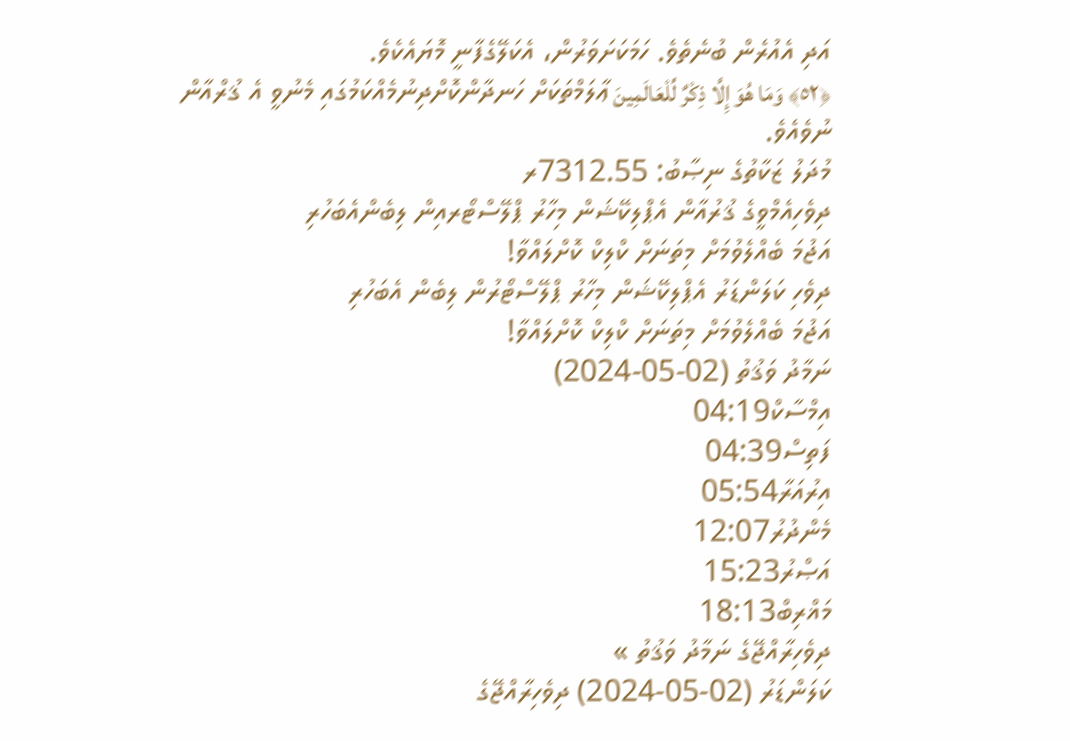އަދި އެއުރެން ބުނެތެވެ. ހަމަކަށަވަރުން، އެކަލޭގެފާނީ މޮޔައެކެވެ.
﴿٥٢﴾ وَمَا هُوَ إِلَّا ذِكْرٌ لِّلْعَالَمِينَ ޢާލަމްތަކަށް ހަނދާންކޮށްދިނުމެއްކަމުގައި މެނުވީ އެ ޤުރްއާން ނުވެއެވެ.
މުދަލު ޒަކާތުގެ ނިޞާބު: 7312.55ރ
ދިވެހިއެމްވީގެ ޤުރުއާން އެޕްލިކޭޝަން މިހާރު ޕްލޭސްޓޯރއިން ލިބެންއެބަހުރި
އަޖުމަ ބެއްލެވުމަށް މިތަނަށް ކްލިކް ކޮށްލައްވާ!
ދިވެހި ކަލަންޑަރު އެޕްލިކޭޝަން މިހާރު ޕްލޭސްޓޯރުން ލިބެން އެބަހުރި
އަޖުމަ ބެއްލެވުމަށް މިތަނަށް ކްލިކް ކޮށްލައްވާ!
ނަމާދު ވަޤުތު (02-05-2024)
އިމްސާކް04:19
ފަތިސް04:39
އިރުއަރާ05:54
މެންދުރު12:07
އަޞްރު15:23
މަޣްރިބް18:13
ދިވެހިރާއްޖޭގެ ނަމާދު ވަޤުތު »
ކަލަންޑަރު (02-05-2024) ދިވެހިރާއްޖޭގެ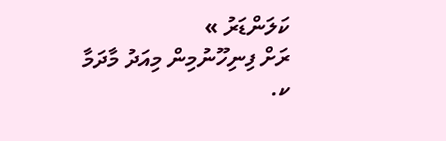ކަލަންޑަރު »
ރަށް ފިނިހޫނުމިން މިއަދު މާދަމާ
ކ.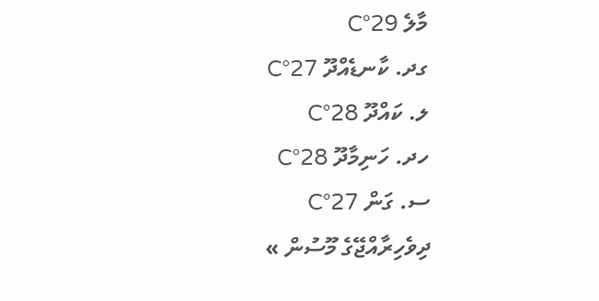މާލެ 29°C
ގދ. ކާނޑެއްދޫ 27°C
ލ. ކައްދޫ 28°C
ހދ. ހަނިމާދޫ 28°C
ސ. ގަން 27°C
ދިވެހިރާއްޖޭގެ މޫސުން »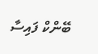ބޭންކް ފައިސާ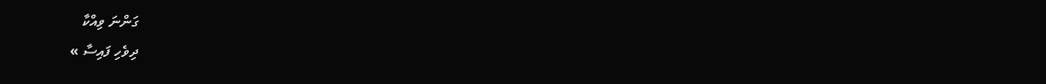ގަންނަ ވިއްކާ
ދިވެހި ފައިސާ »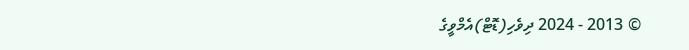© 2013 - 2024 ދިވެހި(ޑޮޓް)އެމްވީގެ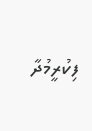ފިކުރީމުދާ